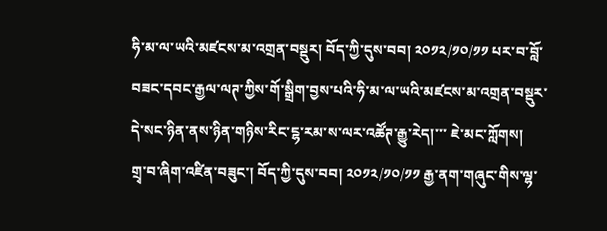ཧི་མ་ལ་ཡའི་མཛངས་མ་འགྲན་བསྡུར། བོད་ཀྱི་དུས་བབ། ༢༠༡༢/༡༠/༡༡ པར་བ་བློ་བཟང་དབང་རྒྱལ་ལཊ་ཀྱིས་གོ་སྒྲིག་བྱས་པའི་ཧི་མ་ལ་ཡའི་མཛངས་མ་འགྲན་བསྡུར་དེ་སང་ཉིན་ནས་ཉིན་གཉིས་རིང་ངྷ་རམ་ས་ལར་འཚོཊ་རྒྱུ་རེད།་་་ ཇེ་མང་ཀློགས།
གྲྭ་བ་ཞིག་འཛིན་བཟུང་། བོད་ཀྱི་དུས་བབ། ༢༠༡༢/༡༠/༡༡ རྒྱ་ནག་གཞུང་གིས་ལྷ་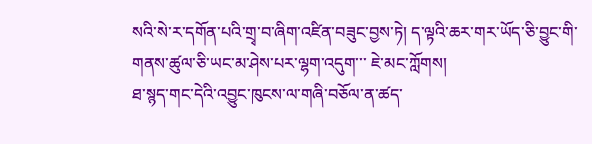སའི་སེ་ར་དགོན་པའི་གྲྭ་བ་ཞིག་འཛིན་བཟུང་བྱས་ཏེ། ད་ལྟའི་ཆར་གར་ཡོད་ཅི་བྱུང་གི་གནས་ཚུལ་ཅི་ཡང་མ་ཤེས་པར་ལྷག་འདུག་་་ ཇེ་མང་ཀློགས།
ཐ་སྙད་གང་དེའི་འབྱུང་ཁུངས་ལ་གཞི་བཅོལ་ན་ཚད་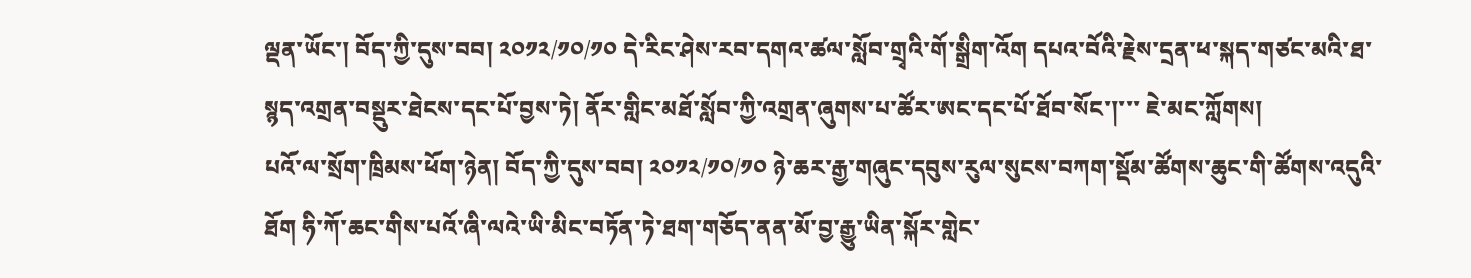ལྡན་ཡོང་། བོད་ཀྱི་དུས་བབ། ༢༠༡༢/༡༠/༡༠ དེ་རིང་ཤེས་རབ་དགའ་ཚལ་སློབ་གྲྭའི་གོ་སྒྲིག་འོག དཔའ་བོའི་རྗེས་དྲན་ཕ་སྐད་གཙང་མའི་ཐ་སྙད་འགྲན་བསྡུར་ཐེངས་དང་པོ་བྱས་ཏེ། ནོར་གླིང་མཐོ་སློབ་ཀྱི་འགྲན་ཞུགས་པ་ཚོར་ཨང་དང་པོ་ཐོབ་སོང་།་་་ ཇེ་མང་ཀློགས།
པའོ་ལ་སྲོག་ཁྲིམས་ཕོག་ཉེན། བོད་ཀྱི་དུས་བབ། ༢༠༡༢/༡༠/༡༠ ཉེ་ཆར་རྒྱ་གཞུང་དབུས་རུལ་སུངས་བཀག་སྡོམ་ཚོགས་ཆུང་གི་ཚོགས་འདུའི་ཐོག ཧི་ཀོ་ཆང་གིས་པའོ་ཞི་ལའེ་ཡི་མིང་བཏོན་ཏེ་ཐག་གཅོད་ནན་མོ་བྱ་རྒྱུ་ཡིན་སྐོར་གླེང་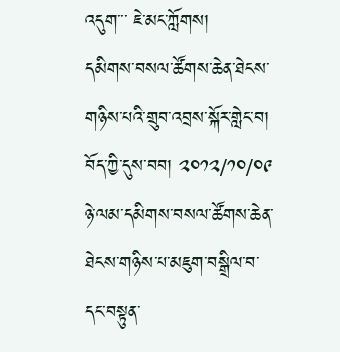འདུག་་་ ཇེ་མང་ཀློགས།
དམིགས་བསལ་ཚོགས་ཆེན་ཐེངས་གཉིས་པའི་གྲུབ་འབྲས་སྐོར་གླེང་བ། བོད་ཀྱི་དུས་བབ། ༢༠༡༢/༡༠/༠༩ ཉེ་ལམ་དམིགས་བསལ་ཚོགས་ཆེན་ཐེངས་གཉིས་པ་མཇུག་བསྒྲིལ་བ་དང་བསྟུན་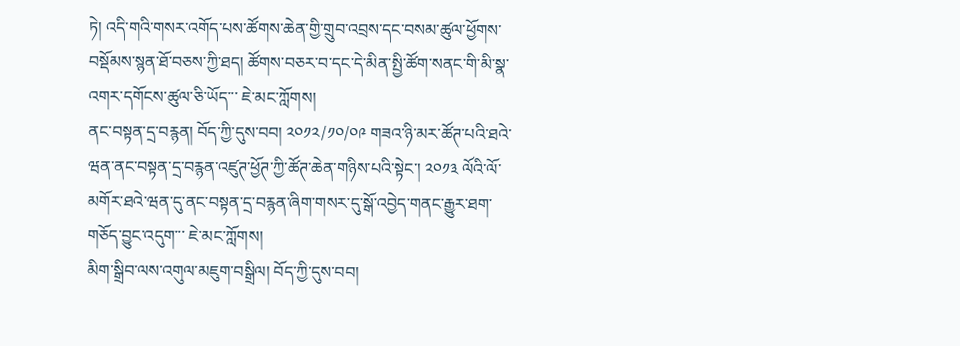ཏེ། འདི་གའི་གསར་འགོད་པས་ཚོགས་ཆེན་གྱི་གྲུབ་འབྲས་དང་བསམ་ཚུལ་ཕྱོགས་བསྡོམས་སྙན་ཐོ་བཅས་ཀྱི་ཐད། ཚོགས་བཅར་བ་དང་དེ་མིན་སྤྱི་ཚོག་སནང་གི་མི་སྣ་འགར་དགོངས་ཚུལ་ཅི་ཡོད་་་ ཇེ་མང་ཀློགས།
ནང་བསྟན་དྲ་བརྙན། བོད་ཀྱི་དུས་བབ། ༢༠༡༢/༡༠/༠༩ གཟའ་ཉི་མར་ཚོཊ་པའི་ཐའེ་ཝན་ནང་བསྟན་དྲ་བརྙན་འཛུཊ་ཕྱོཊ་ཀྱི་ཚོཊ་ཆེན་གཉིས་པའི་སྟེང་། ༢༠༡༣ ལོའི་ལོ་མགོར་ཐའེ་ཝན་དུ་ནང་བསྟན་དྲ་བརྙན་ཞིག་གསར་དུ་སྒོ་འབྱེད་གནང་རྒྱུར་ཐག་གཅོད་བྱུང་འདུག་་་ ཇེ་མང་ཀློགས།
མིག་སྒྲིབ་ལས་འགུལ་མཇུག་བསྒྲིལ། བོད་ཀྱི་དུས་བབ།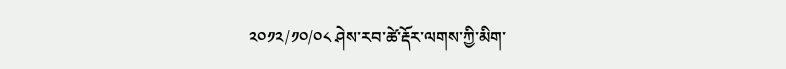༢༠༡༢/༡༠/༠༨ ཤེས་རབ་ཚེ་རྡོར་ལགས་ཀྱི་མིག་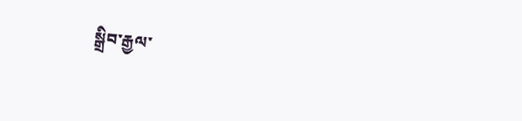སྒྲིབ་རྒྱལ་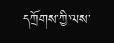དཀྲོགས་ཀྱི་ལས་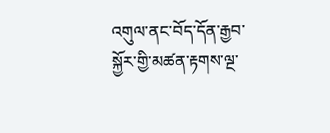འགུལ་ནང་བོད་དོན་རྒྱབ་སྐྱོར་གྱི་མཚན་རྟགས་ལྔ་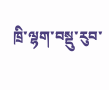ཁྲི་ལྷག་བསྡུ་རུབ་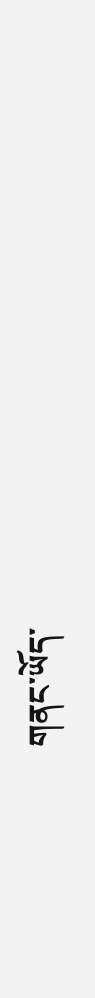གནང་ཡོད་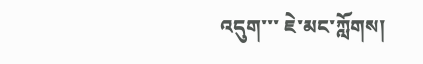འདུག་་་ ཇེ་མང་ཀློགས།